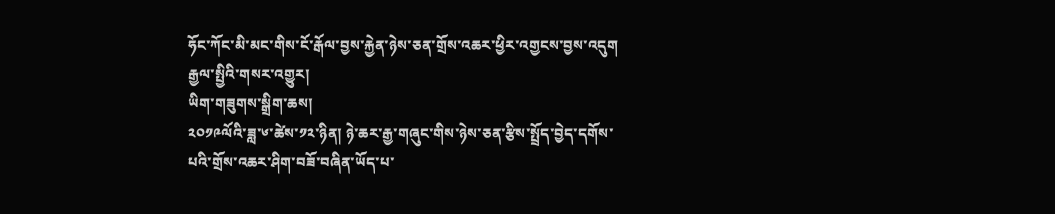ཧོང་ཀོང་མི་མང་གིས་ངོ་རྒོལ་བྱས་རྐྱེན་ཉེས་ཅན་གྲོས་འཆར་ཕྱིར་འགྱངས་བྱས་འདུག
རྒྱལ་སྤྱིའི་གསར་འགྱུར།
ཡིག་གཟུགས་སྒྲིག་ཆས།
༢༠༡༩ལོའི་ཟླ་༦་ཚེས་༡༢་ཉིན། ཉེ་ཆར་རྒྱ་གཞུང་གིས་ཉེས་ཅན་རྩིས་སྤྲོད་བྱེད་དགོས་པའི་གྲོས་འཆར་ཤིག་བཟོ་བཞིན་ཡོད་པ་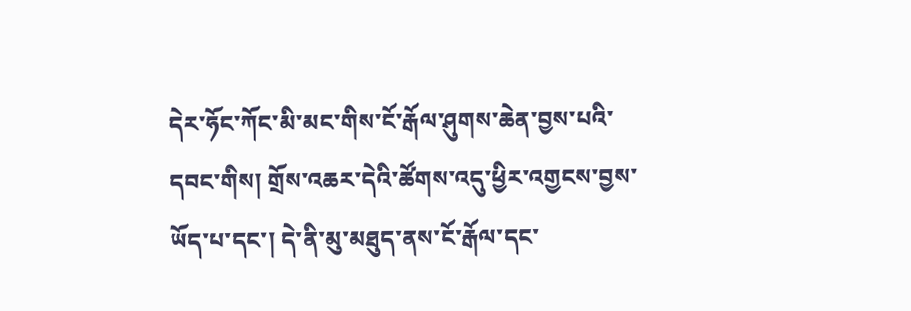དེར་ཧོང་ཀོང་མི་མང་གིས་ངོ་རྒོལ་ཤུགས་ཆེན་བྱས་པའི་དབང་གིས། གྲོས་འཆར་དེའི་ཚོགས་འདུ་ཕྱིར་འགྱངས་བྱས་ཡོད་པ་དང་། དེ་ནི་མུ་མཐུད་ནས་ངོ་རྒོལ་དང་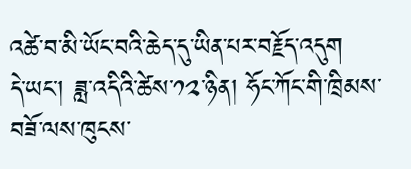འཚེ་བ་མི་ཡོང་བའི་ཆེད་དུ་ཡིན་པར་བརྗོད་འདུག
དེ་ཡང་། ཟླ་འདིའི་ཚེས་༡༢་ཉིན། ཧོང་ཀོང་གི་ཁྲིམས་བཟོ་ལས་ཁུངས་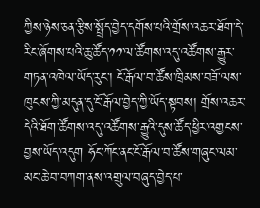ཀྱིས་ཉེས་ཅན་རྩིས་སྤྲོད་བྱེད་དགོས་པའི་གྲོས་འཆར་ཐོག་དེ་རིང་ཞོགས་པའི་ཆུ་ཚོད་༡༡་ལ་ཚོགས་འདུ་འཚོགས་རྒྱུར་གཏན་འཁེལ་ཡོད་རུང་། ངོ་རྒོལ་བ་ཚོས་ཁྲིམས་བཟོ་ལས་ཁུངས་ཀྱི་མདུན་དུ་ངོ་རྒོལ་བྱེད་ཀྱི་ཡོད་སྟབས། གྲོས་འཆར་དེའི་ཐོག་ཚོགས་འདུ་འཚོགས་རྒྱུའི་དུས་ཚོད་ཕྱིར་འགྱངས་བྱས་ཡོད་འདུག ཧོང་ཀོང་ནང་ངོ་རྒོལ་བ་ཚོས་གཞུང་ལམ་མང་ཆེ་བ་བཀག་ནས་འགྲུལ་བཞུད་བྱེད་པ་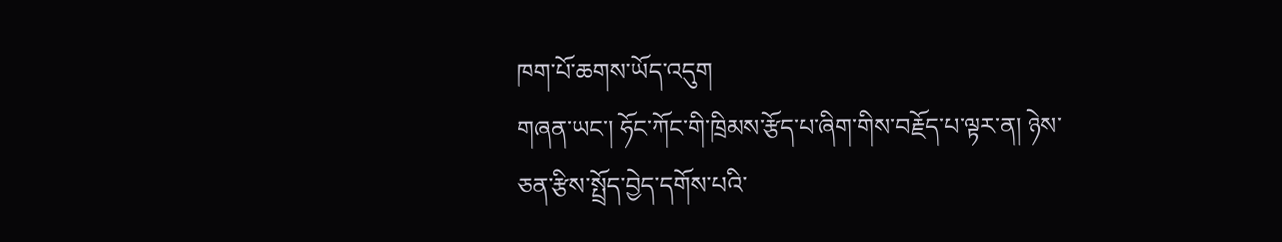ཁག་པོ་ཆགས་ཡོད་འདུག
གཞན་ཡང་། ཧོང་ཀོང་གི་ཁྲིམས་རྩོད་པ་ཞིག་གིས་བརྗོད་པ་ལྟར་ན། ཉེས་ཅན་རྩིས་སྤྲོད་བྱེད་དགོས་པའི་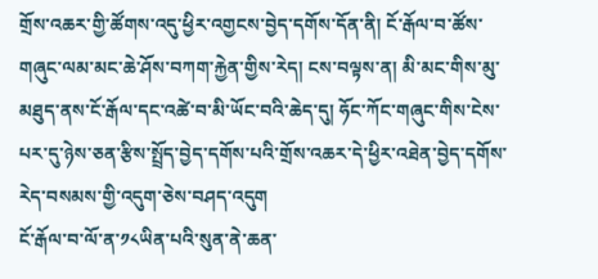གྲོས་འཆར་གྱི་ཚོགས་འདུ་ཕྱིར་འགྱངས་བྱེད་དགོས་དོན་ནི། ངོ་རྒོལ་བ་ཚོས་གཞུང་ལམ་མང་ཆེ་ཤོས་བཀག་རྐྱེན་གྱིས་རེད། ངས་བལྟས་ན། མི་མང་གིས་མུ་མཐུད་ནས་ངོ་རྒོལ་དང་འཚེ་བ་མི་ཡོང་བའི་ཆེད་དུ། ཧོང་ཀོང་གཞུང་གིས་ངེས་པར་དུ་ཉེས་ཅན་རྩིས་སྤྲོད་བྱེད་དགོས་པའི་གྲོས་འཆར་དེ་ཕྱིར་འཐེན་བྱེད་དགོས་རེད་བསམས་གྱི་འདུག་ཅེས་བཤད་འདུག
ངོ་རྒོལ་བ་ལོ་ན་༡༨ཡིན་པའི་སུན་ནེ་ཆན་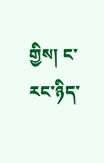གྱིས། ང་རང་ཉིད་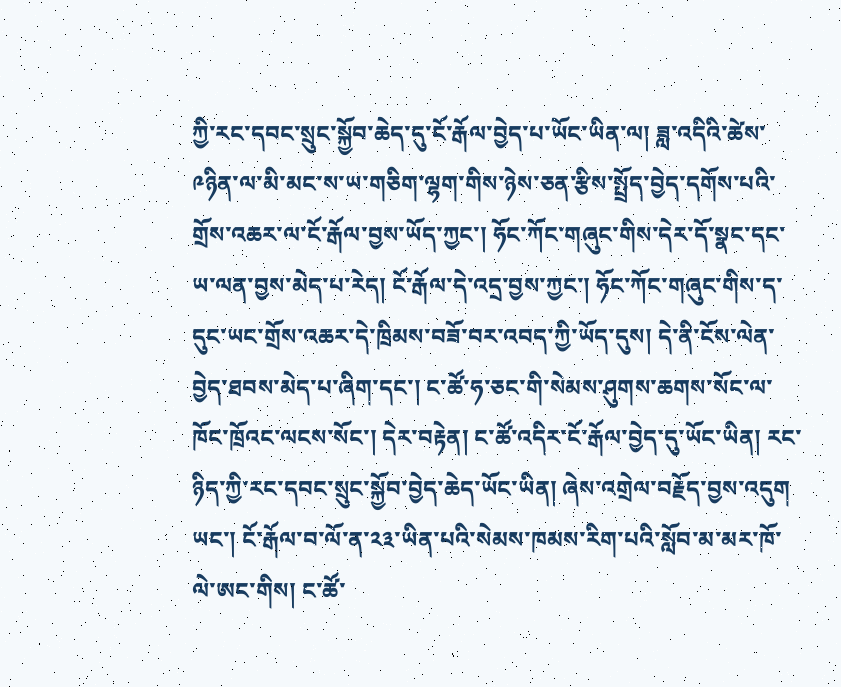ཀྱི་རང་དབང་སྲུང་སྐྱོབ་ཆེད་དུ་ངོ་རྒོལ་བྱེད་པ་ཡོང་ཡིན་ལ། ཟླ་འདིའི་ཚེས་༩ཉིན་ལ་མི་མང་ས་ཡ་གཅིག་ལྷག་གིས་ཉེས་ཅན་རྩིས་སྤྲོད་བྱེད་དགོས་པའི་གྲོས་འཆར་ལ་ངོ་རྒོལ་བྱས་ཡོད་ཀྱང་། ཧོང་ཀོང་གཞུང་གིས་དེར་དོ་སྣང་དང་ཡ་ལན་བྱས་མེད་པ་རེད། ངོ་རྒོལ་དེ་འདྲ་བྱས་ཀྱང་། ཧོང་ཀོང་གཞུང་གིས་ད་དུང་ཡང་གྲོས་འཆར་དེ་ཁྲིམས་བཟོ་བར་འབད་ཀྱི་ཡོད་དུས། དེ་ནི་ངོས་ལེན་བྱེད་ཐབས་མེད་པ་ཞིག་དང་། ང་ཚོ་ཧ་ཅང་གི་སེམས་ཤུགས་ཆགས་སོང་ལ་ཁོང་ཁྲོའང་ལངས་སོང་། དེར་བརྟེན། ང་ཚོ་འདིར་ངོ་རྒོལ་བྱེད་དུ་ཡོང་ཡིན། རང་ཉིད་ཀྱི་རང་དབང་སྲུང་སྐྱོབ་བྱེད་ཆེད་ཡོང་ཡིན། ཞེས་འགྲེལ་བརྗོད་བྱས་འདུག
ཡང་། ངོ་རྒོལ་བ་ལོ་ན་༢༣་ཡིན་པའི་སེམས་ཁམས་རིག་པའི་སློབ་མ་མར་ཁོ་ལེ་ཨང་གིས། ང་ཚོ་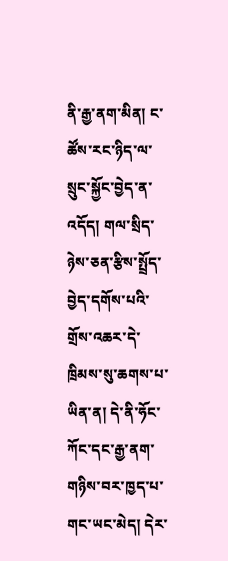ནི་རྒྱ་ནག་མིན། ང་ཚོས་རང་ཉིད་ལ་སྲུང་སྐྱོང་བྱེད་ན་འདོད། གལ་སྲིད་ཉེས་ཅན་རྩིས་སྤྲོད་བྱེད་དགོས་པའི་གྲོས་འཆར་དེ་ཁྲིམས་སུ་ཆགས་པ་ཡིན་ན། དེ་ནི་ཧོང་ཀོང་དང་རྒྱ་ནག་གཉིས་བར་ཁྱད་པ་གང་ཡང་མེད། དེར་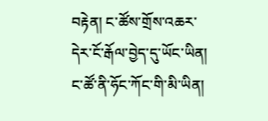བརྟེན། ང་ཚོས་གྲོས་འཆར་དེར་ངོ་རྒོལ་བྱེད་དུ་ཡོང་ཡིན། ང་ཚོ་ནི་ཧོང་ཀོང་གི་མི་ཡིན།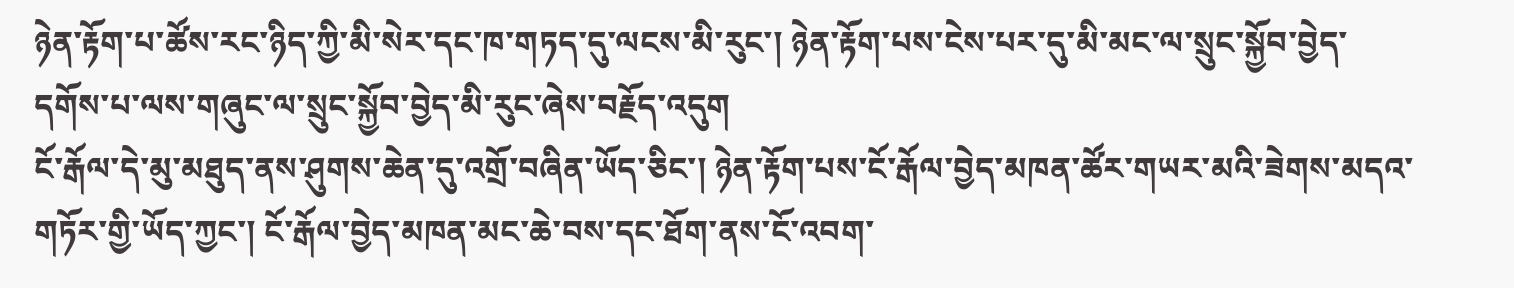ཉེན་རྟོག་པ་ཚོས་རང་ཉིད་ཀྱི་མི་སེར་དང་ཁ་གཏད་དུ་ལངས་མི་རུང་། ཉེན་རྟོག་པས་ངེས་པར་དུ་མི་མང་ལ་སྲུང་སྐྱོབ་བྱེད་དགོས་པ་ལས་གཞུང་ལ་སྲུང་སྐྱོབ་བྱེད་མི་རུང་ཞེས་བརྗོད་འདུག
ངོ་རྒོལ་དེ་མུ་མཐུད་ནས་ཤུགས་ཆེན་དུ་འགྲོ་བཞིན་ཡོད་ཅིང་། ཉེན་རྟོག་པས་ངོ་རྒོལ་བྱེད་མཁན་ཚོར་གཡར་མའི་ཟེགས་མདའ་གཏོར་གྱི་ཡོད་ཀྱང་། ངོ་རྒོལ་བྱེད་མཁན་མང་ཆེ་བས་དང་ཐོག་ནས་ངོ་འབག་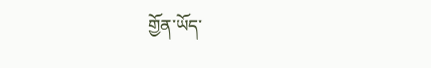གྱོན་ཡོད་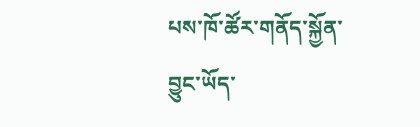པས་ཁོ་ཚོར་གནོད་སྐྱོན་བྱུང་ཡོད་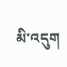མི་འདུག